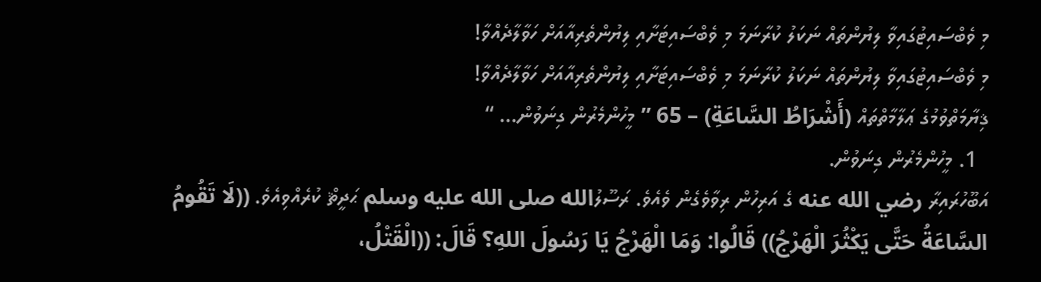މި ވެބްސައިޓުގައިވާ ލިޔުންތައް ނަކަލު ކުރާނަމަ މި ވެބްސައިޓަށާއި ލިޔުންތެރިއާއަށް ހަވާލާދެއްވާ!
މި ވެބްސައިޓުގައިވާ ލިޔުންތައް ނަކަލު ކުރާނަމަ މި ވެބްސައިޓަށާއި ލިޔުންތެރިއާއަށް ހަވާލާދެއްވާ!
ޤިޔާމަތްވުމުގެ ޢަލާމާތްތައް (أَشْرَاطُ السَّاعَةِ) – 65 ” މީހުންމެރުން ގިނަވުން… “
  1. މީހުންމެރުން ގިނަވުން.
އަބޫހުރައިރާ رضي الله عنه ގެ އަރިހުން ރިވާވެގެން ވެއެވެ. ރަސޫލުالله صلى الله عليه وسلم ޙަދީޘް ކުރެއްވިއެވެ. ((لَا تَقُومُ السَّاعَةُ حَتَّى يَكْثُرَ الْهَرْجُ)) قَالُوا: وَمَا الْهَرْجُ يَا رَسُولَ اللهِ؟ قَالَ: ((الْقَتْلُ،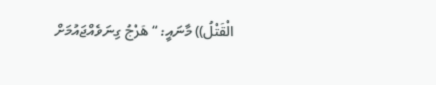الْقَتْلُ)) މާނައީ: “هَرْجُ ގިނަވެއްޖައުމަށް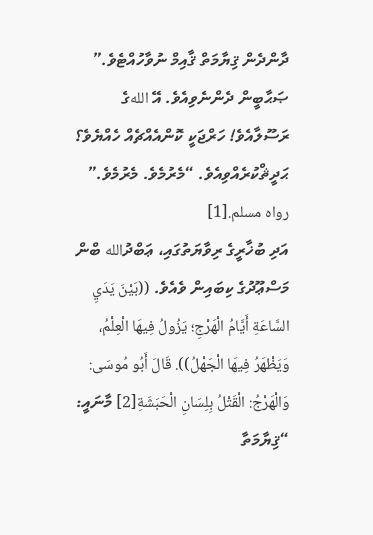ދާންދެން ޤިޔާމަތް ޤާއިމް ނުވާހުއްޓެވެ.” ޞަޙާބީން ދެންނެވިއެވެ. އޭ اللهގެ ރަސޫލާއެވެ! ހަރްޖަކީ ކޮންއެއްޗެއް ހެއްޔެވެ؟ ޙަދީޘްކުރެއްވިއެވެ. “މެރުމެވެ. މެރުމެވެ.” رواه مسلم.[1]
އަދި ބުޚާރީގެ ރިވާޔަތުގައި، ޢަބްދުالله ބްން މަސްޢޫދުގެ ކިބައިން ވެއެވެ. ((بَيْنَ يَدَيِ السَّاعَةِ أَيَّامُ الْهَرْجِ؛ يَزُولُ فِيهَا الْعِلْمُ، وَيَظْهَرُ فِيهَا الْجَهْلُ)). قَالَ أَبُو مُوسَى: وَالْهَرْجُ: الْقَتْلُ بِلِسَانِ الْحَبَشَةِ[2] މާނައީ: “ޤިޔާމަތާ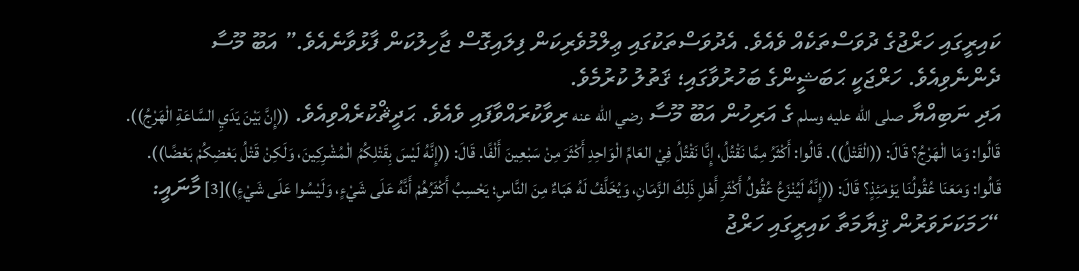ކައިރީގައި ހަރްޖުގެ ދުވަސްތަކެއް ވެއެވެ. އެދުވަސްތަކުގައި ޢިލްމުވެރިކަން ފިލައިގޮސް ޖާހިލުކަން ފާޅުވާނެއެވެ.” އަބޫ މޫސާ ދެންނެވިއެވެ. ހަރްޖަކީ ޙަބަޝީންގެ ބަހުރުވާގައި؛ ޤަތުލު ކުރުމެވެ.
އަދި ނަބިއްޔާ صلى الله عليه وسلم ގެ އަރިހުން އަބޫ މޫސާ رضي الله عنه ރިވާކުރައްވާފައި ވެއެވެ. ޙަދީޘްކުރެއްވިއެވެ. ((إِنَّ بَيْنَ يَدَيِ السَّاعَةِ الْهَرْجُ)). قَالُوا: وَمَا الْهَرْجُ؟ قَالَ: ((الْقَتْلُ)). قَالُوا: أَكْثَرُ مِمَّا نَقْتُلُ، إِنَّا نَقْتُلُ فِيْ العَامِّ الْوَاحِدِ أَكْثَرَ مِنْ سَبْعِينَ أَلْفًا. قَالَ: ((إِنَّهُ لَيْسَ بِقَتْلِكُمُ الْمُشْرِكِينَ، وَلَكِنْ قَتْلُ بَعْضِكُمْ بَعْضًا)). قَالُوا: وَمَعَنَا عُقُولُنَا يَوْمَئِذٍ؟ قَالَ: ((إِنَّهُ لَيُنْزَعُ عُقُولُ أَكْثَرِ أَهْلِ ذَلِكَ الزَّمَانِ، وَيُخَلَّفُ لَهُ هَبَاءٌ مِنَ النَّاسِ؛ يَحْسِبُ أَكْثَرُهُمْ أَنَّهُ عَلَى شَيْءٍ، وَلَيْسُوا عَلَى شَيْءٍ))[3] މާނައީ: “ހަމަކަށަވަރުން ޤިޔާމަތާ ކައިރީގައި ހަރްޖު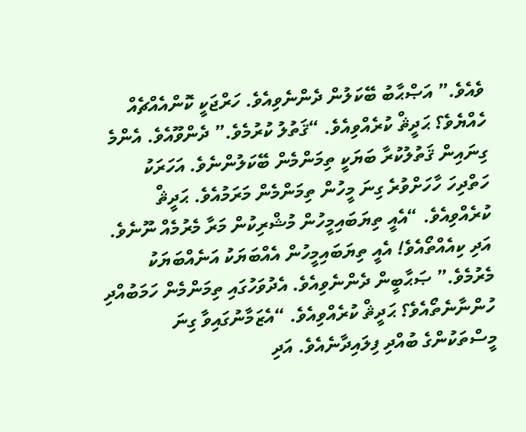ވެއެވެ.” އަޞްޙާބު ބޭކަލުން ދެންނެވިއެވެ. ހަރްޖަކީ ކޮންއެއްޗެއް ހެއްޔެވެ؟ ޙަދީޘް ކުރެއްވިއެވެ. “ޤަތުލު ކުރުމެވެ.” ދެންވޫއެވެ. އެންމެ ގިނައިން ޤަތުލުކުރާ ބަޔަކީ ތިމަންމެން ބޭކަލުންނެވެ. އަހަރަކު ހަތްދިހަ ހާހަށްވުރެ ގިނަ މީހުން ތިމަންމެން މަރަމުއެވެ. ޙަދީޘް ކުރެއްވިއެވެ. “އެއީ ތިޔަބައިމީހުން މުޝްރިކުން މަރާ މެރުމެއް ނޫނެވެ. އަދި ކިއެއްތޯއެވެ! އެއީ ތިޔަބައިމީހުން އެއްބަޔަކު އަނެއްބަޔަކު މެރުމެވެ.” ޞަޙާބީން ދެންނެވިއެވެ. އެދުވަހުގައި ތިމަންމެން ހަމަބުއްދި ހުންނާނެތޯއެވެ؟ ޙަދީޘް ކުރެއްވިއެވެ. “އެޒަމާނުގައިވާ ގިނަ މީސްތަކުންގެ ބުއްދި ފިލައިދާނެއެވެ. އަދި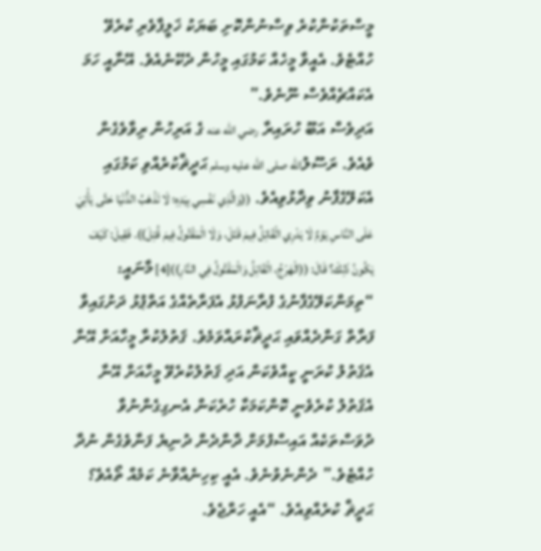މީސްތަކުންކުރެ ވިސްނުންކޮށި ބަޔަކު ޚަލީފާވެރި ކުރެވޭ ހުއްޓެވެ. އެއީވާ މީހެއް ކަމުގައި މީހުން ދެކޭނެއެވެ. އޭނާއީ ހަމަ އެކައްޗެއްވެސް ނޫނެވެ.”
އަދިވެސް އަބޫ ހުރައިރާ رضي الله عنه ގެ އަރިހުން ރިވާވެގެން ވެއެވެ. ރަސޫލުالله صلى الله عليه وسلم ޙަދީޘްކުރެއްވި ކަމުގައި އެކަލޭގެފާނު ވިދާޅުވިއެވެ. ((وَالَّذِي نَفْسِي بِيَدِهِ؛ لَا تَذْهَبُ الدُّنْيَا حَتَّى يَأْتِيَ عَلَى النَّاسِ يَوْمٌ لَا يَدْرِي الْقَاتِلُ فِيمَ قَتَلَ، وَلَا الْمَقْتُولُ فِيمَ قُتِلَ)). فَقِيلَ: كَيْفَ يَكُونُ ذَلِكَ؟ قَالَ: ((الْهَرْجُ، الْقَاتِلُ وَالْمَقْتُولُ فِي النَّارِ))[4] މާނައީ: “ތިމަންކަލޭގެފާނުގެ ފުރާނަފުޅު އެފަރާތެއްގެ އަތްޕުޅު ދަށުގައިވާ ފަރާތް ގަންދެއްވައި ޙަދީޘްކުރައްވަމެވެ. ޤަތުލުކުރާ މީހާއަށް އޭނާ އެޤަތުލު ކުރަނީ ކީއްވެކަން އަދި ޤަތުލުކުރެވޭ މީހާއަށް އޭނާ އެޤަތުލު ކުރެވެނީ ކޮންކަމަކާ ހުރެކަން އެނގިގެންނުވާ ދުވަސްތަކެއް އައިސްފުމަށް ދާންދެން ދުނިޔެ ފަނާވެގެން ނުދާ ހުއްޓެވެ.” ދެންނެވުނެވެ. އެއީ ކިހިނެއްވާނެ ކަމެއް ތޯއެވެ؟ ޙަދީޘް ކުރެއްވިއެވެ. “އެއީ ހަރްޖެވެ.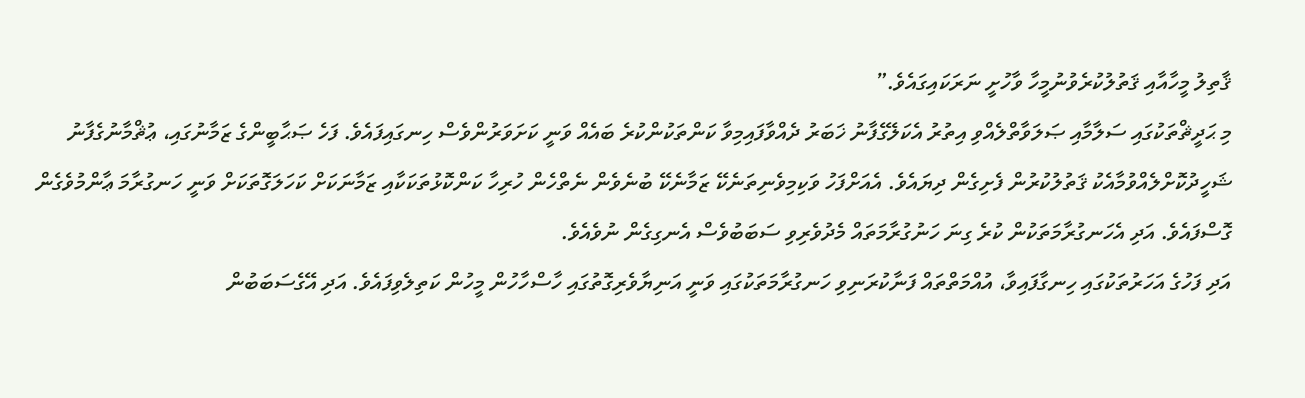ޤާތިލު މީހާއާއި ޤަތުލުކުރެވުނުމީހާ ވާހުށީ ނަރަކައިގައެވެ.”
މި ޙަދީޘްތަކުގައި ސަލާމާއި ޞަލަވާތްލެއްވި އިތުރު އެކަލޭގެފާނު ޚަބަރު ދެއްވާފައިމިވާ ކަންތަކުންކުރެ ބައެއް ވަނީ ކަށަވަރުންވެސް ހިނގައިފައެވެ. ފަހެ ޞަޙާބީންގެ ޒަމާނުގައި، ޢުޘްމާނުގެފާނު ޝަހީދުކޮށްލެއްވުމާއެކު ޤަތުލުކުރުން ފެށިގެން ދިޔައެވެ. އެއަށްފަހު ވަކިމިވެނިތަނެކޭ ޒަމާނެކޭ ބުނެވެން ނެތްހެން ހުރިހާ ކަންކޮޅުތަކަކާއި ޒަމާނަކަށް ކަހަލަގޮތަކަށް ވަނީ ހަނގުރާމަ ޢާންމުވެގެން ގޮސްފައެވެ. އަދި އެހަނގުރާމަތަކުން ކުރެ ގިނަ ހަނުގުރާމަތައް މެދުވެރިވި ސަބަބުވެސް އެނގިގެން ނުވެއެވެ.
އަދި ފަހުގެ އަހަރުތަކުގައި ހިނގާފައިވާ، އުއްމަތްތައް ފަނާކުރަނިވި ހަނގުރާމަތަކުގައި ވަނީ އަނިޔާވެރިގޮތުގައި ހާސްހާހުން މީހުން ކަތިލެވިފައެވެ. އަދި އޭގެސަބަބުން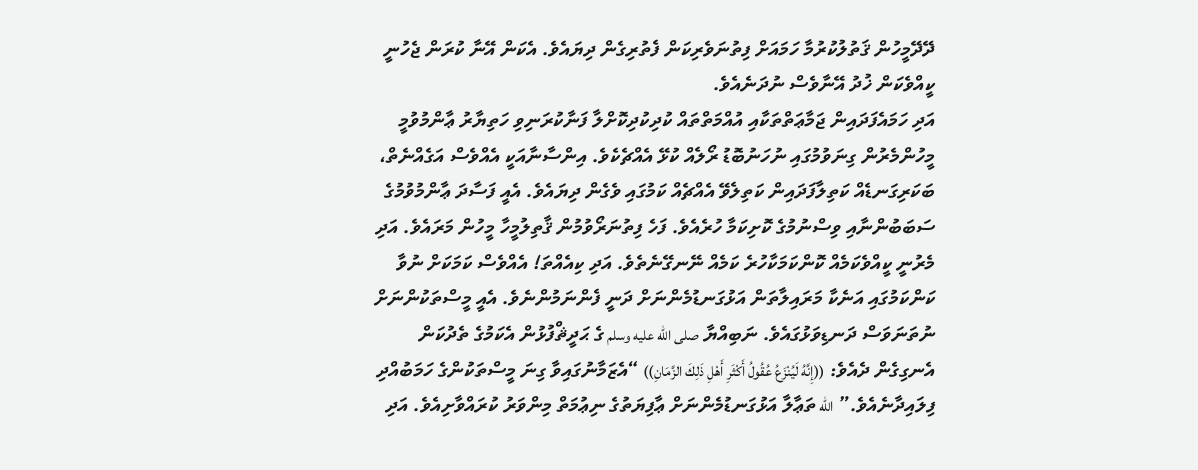ދޭދޭމީހުން ޤަތުލުކުރުމާ ހަމައަށް ފިތުނަވެރިކަން ފެތުރިގެން ދިޔައެވެ. އެކަން އޭނާ ކުރަން ޖެހުނީ ކީއްވެކަން ޚުދު އޭނާވެސް ނުދަނެއެވެ.
އަދި ހަމައެފަދައިން ޖަމާޢަތްތަކާއި އުއްމަތްތައް ކުދިކުދިކޮށްލާ ފަނާކުރަނިވި ހަތިޔާރު ޢާންމުވުމީ މީހުންމެރުން ގިނަވުމުގައި ނުހަނުބޮޑު ރޯލެއް ކުޅޭ އެއްޗެކެވެ. އިންސާނާއަކީ އެއްވެސް އަގެއްނެތް، ބަކަރިގަނޑެއް ކަތިލާފަދައިން ކަތިލެވޭ އެއްޗެއް ކަމުގައި ވެގެން ދިޔައެވެ. އެއީ ފަސާދަ ޢާންމުވުމުގެ ސަބަބުންނާއި ވިސްނުމުގެ ކޮށިކަމާ ހުރެއެވެ. ފަހެ ފިތުނަރޯވުމުން ޤާތިލުމީހާ މީހުން މަރައެވެ. އަދި މެރުނީ ކީއްވެކަމެއް ކޮންކަމަކާހުރެ ކަމެއް ނޭނގޭނެތެވެ. އަދި ކިއެއްތަ! އެއްވެސް ކަމަކަށް ނުވާ ކަންކަމުގައި އަނެކާ މަރައިލާތަން އަޅުގަނޑުމެންނަށް ދަނީ ފެންނަމުންނެވެ. އެއީ މީސްތަކުންނަށް ނުތަނަވަސް ދަނޑިވަޅުގައެވެ. ނަބިއްޔާ صلى الله عليه وسلم ގެ ޙަދީޘްފުޅުން އެކަމުގެ ތެދުކަން އެނގިގެން ދެއެވެ: ((إِنَّهُ لَيُنْزَعُ عُقُولُ أَكْثَرِ أَهْلِ ذَلِكَ الزَّمَانِ)) “އެޒަމާނުގައިވާ ގިނަ މީސްތަކުންގެ ހަމަބުއްދި ފިލައިދާނެއެވެ.” الله ތަޢާލާ އަޅުގަނޑުމެންނަށް ޢާފިޔަތުގެ ނިޢުމަތް މިންވަރު ކުރައްވާށިއެވެ. އަދި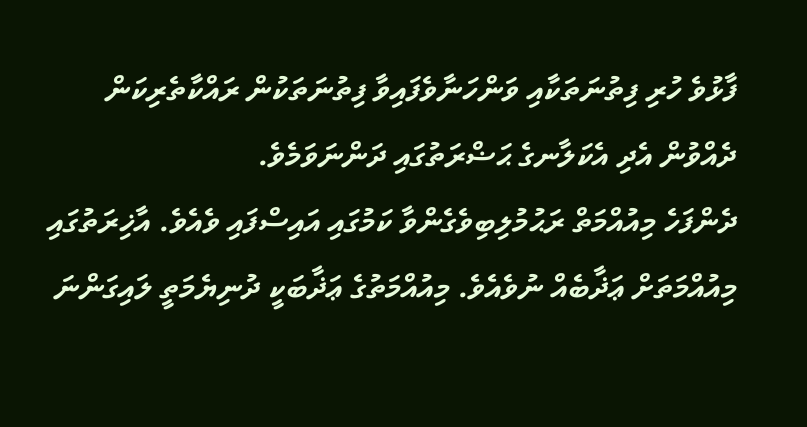ފާޅުވެ ހުރި ފިތުނަތަކާއި ވަންހަނާވެފައިވާ ފިތުނަތަކުން ރައްކާތެރިކަން ދެއްވުން އެދި އެކަލާނގެ ޙަޟްރަތުގައި ދަންނަވަމެވެ.
ދެންފަހެ މިއުއްމަތް ރަޙުމުލިބިވެގެންވާ ކަމުގައި އައިސްފައި ވެއެވެ. އާޚިރަތުގައި މިއުއްމަތަށް ޢަޛާބެއް ނުވެއެވެ. މިއުއްމަތުގެ ޢަޛާބަކީ ދުނިޔެމަތީ ލައިގަންނަ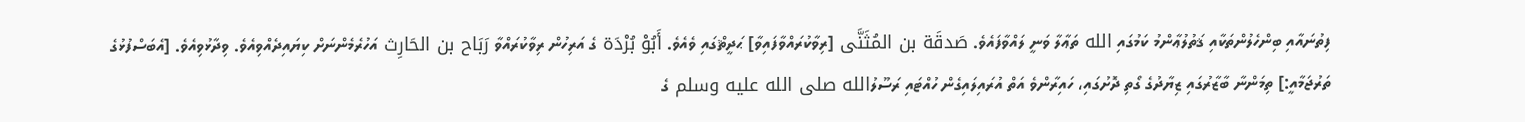ފިތުނައާއި ބިންހެލުންތަކާއި ޤަތުލުޢާންމު ކަމުގައި الله ތަޢާލާ ވަނީ ލައްވާފައެވެ. صَدقَة بن المُثَنَّى [ރިވާކުރައްވާފައިވާ] ޙަދީޘްގައި ވެއެވެ. أَبُوْ بُرْدَة ގެ އަރިހުން ރިވާކުރައްވާ رَبَاح بن الحَارِث އަހުރެމެންނަށް ކިޔައިދެއްވިއެވެ. ވިދާޅުވިއެވެ. [އެބަސްފުޅުގެ ތަރުޖަމާއީ:] ތިމަންނާ ބާޒާރުގައި ޒިޔާދުގެ ގޯތި ދޮށުގައި، ހައިރާންވެ އަތް އުރައިލައިގެން ހުއްޓައި ރަސޫލުالله صلى الله عليه وسلم ގެ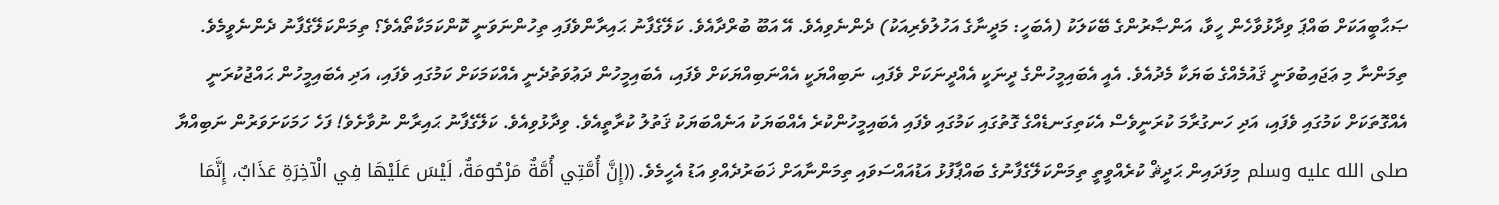ޞަޙާބީއަކަށް ބައްޕަ ވިދާޅުވާހެން ހީވާ، އަންޞާރުންގެ ބޭކަލަކު (އެބަހީ: މަދީނާގެ އަހުލުވެރިއަކު) ދެންނެވިއެވެ. އޭ އަބޫ ބުރްދާއެވެ. ކަލޭގެފާނު ޙައިރާންވެފައި ތިހުންނަވަނީ ކޮންކަމަކާތޯއެވެ؟ ތިމަންކަލޭގެފާނު ދެންނެވީމެވެ. ތިމަންނާ މި ޢަޖައިބުވަނީ ޤައުމެއްގެ ބަޔަކާ މެދުއެވެ. އެއީ އެބައިމީހުންގެ ދީނަކީ އެއްދީނަކަށް ވެފައި، ނަބިއްޔަކީ އެއްނަބިއްޔަކަށް ވެފައި، އެބައިމީހުން ދަޢުވަތުދެނީ އެއްކަމަކަށް ކަމުގައި ވެފައި، އަދި އެބައިމީހުން ޙައްޖުކުރަނީ އެއްގޮތަކަށް ކަމުގައި ވެފައި، އަދި ހަނގުރާމަ ކުރަނީވެސް އެކަތިގަނޑެއްގެ ގޮތުގައި ކަމުގައި ވެފައި އެބައިމީހުންކުރެ އެއްބަޔަކު އަނެއްބަޔަކު ޤަތުލު ކުރާތީއެވެ. ވިދާޅުވިއެވެ. ކަލޭގެފާނު ޙައިރާން ނުވާށެވެ! ފަހެ ހަމަކަށަވަރުން ނަބިއްޔާ صلى الله عليه وسلم މިފަދައިން ޙަދީޘް ކުރެއްވީތީ ތިމަންކަލޭގެފާނުގެ ބައްޕާފުޅު އަޑުއައްސަވައި ތިމަންނާއަށް ޚަބަރުދެއްވި އަޑު އެހީމެވެ. ((إِنَّ أُمَّتِي أُمَّةٌ مَرْحُومَةٌ، لَيْسَ عَلَيْهَا فِي الْآخِرَةِ عَذَابٌ، إِنَّمَا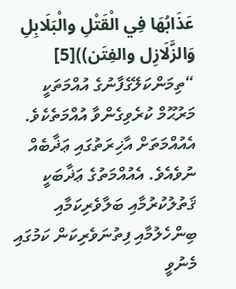عَذَابُهَا فِي الْقَتْلِ والْبَلَابِلِ وَالزَّلَازِل والفِتَن))[5] “ތިމަންކަލޭގެފާނުގެ އުއްމަތަކީ މަރުޙޫމް ކުރެވިގެންވާ އުއްމަތެކެވެ. އެއުއްމަތަށް އާޚިރަތުގައި ޢަޛާބެއް ނުވެއެވެ. އެއުއްމަތުގެ ޢަޛާބަކީ ޤަތުލުކުރުމާއި ބަލާވެރިކަމާއި ބިންހެލުމާއި ފިތުނަވެރިކަން ކަމުގައި މެނުވީ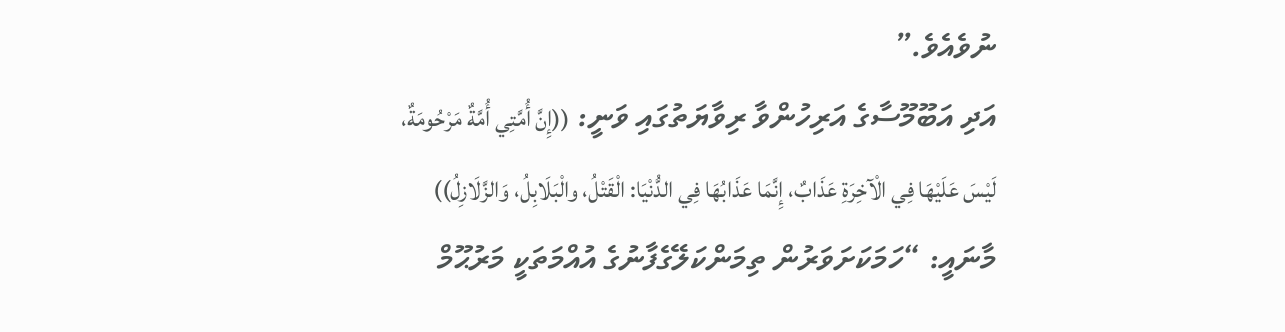ނުވެއެވެ.”
އަދި އަބޫމޫސާގެ އަރިހުންވާ ރިވާޔަތުގައި ވަނީ: ((إِنَّ أُمَّتِي أُمَّةٌ مَرْحُومَةٌ، لَيْسَ عَلَيْهَا فِي الْآخِرَةِ عَذَابٌ، إِنَّمَا عَذَابُهَا فِي الدُّنْيَا: الْقَتْلُ، والْبَلَابِلُ، وَالزَّلَازِلُ)) މާނައީ: “ހަމަކަށަވަރުން ތިމަންކަލޭގެފާނުގެ އުއްމަތަކީ މަރުޙޫމް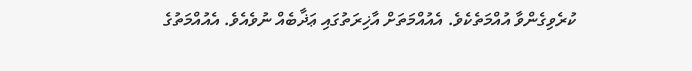ކުރެވިގެންވާ އުއްމަތެކެވެ. އެއުއްމަތަށް އާޚިރަތުގައި ޢަޛާބެއް ނުވެއެވެ. އެއުއްމަތުގެ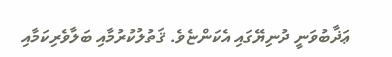ޢަޛާބުވަނީ ދުނިޔޭގައި އެކަންޏެވެ. ޤަތުލުކުރުމާއި ބަލާވެރިކަމާއި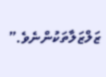ޒަލްޒަލާތަކުންނެވެ.”